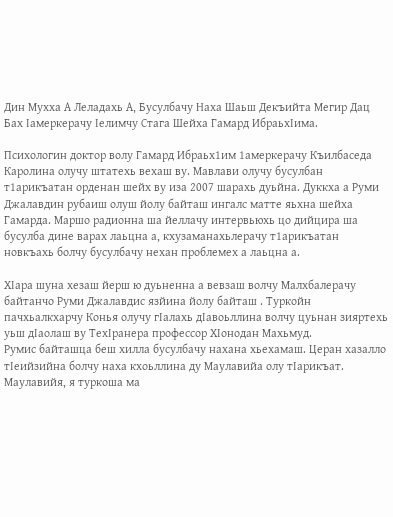Дин Мухха А Леладахь А, Бусулбачу Наха Шаьш Декъийта Мегир Дац Бах Iамеркерачу Iелимчу Стага Шейха Гамард ИбраьхIима.

Психологин доктор волу Гамард Ибраьх1им 1амеркерачу Къилбаседа Каролина олучу штатехь вехаш ву. Мавлави олучу бусулбан т1арикъатан орденан шейх ву иза 2007 шарахь дуьйна. Дуккха а Руми Джалавдин рубаиш олуш йолу байташ ингалс матте яьхна шейха Гамарда. Маршо радионна ша йеллачу интервьюхь цо дийцира ша бусулба дине варах лаьцна а, кхузаманахьлерачу т1арикъатан новкъахь болчу бусулбачу нехан проблемех а лаьцна а.

ХIара шуна хезаш йерш ю дуьненна а вевзаш волчу Малхбалерачу байтанчо Руми Джалавдис язйина йолу байташ . Туркойн пачхьалкхарчу Конья олучу гIалахь дIавоьллина волчу цуьнан зияртехь уьш дIаолаш ву ТехIранера профессор ХIонодан Махьмуд.
Румис байташца беш хилла бусулбачу нахана хьехамаш. Церан хазалло тIеийзийна болчу наха кхоьллина ду Маулавийа олу тIарикъат.
Маулавийя, я туркоша ма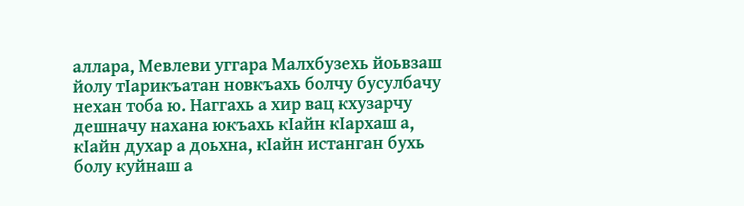аллара, Мевлеви уггара Малхбузехь йоьвзаш йолу тIарикъатан новкъахь болчу бусулбачу нехан тоба ю. Наггахь а хир вац кхузарчу дешначу нахана юкъахь кIайн кIархаш а, кIайн духар а доьхна, кIайн истанган бухь болу куйнаш а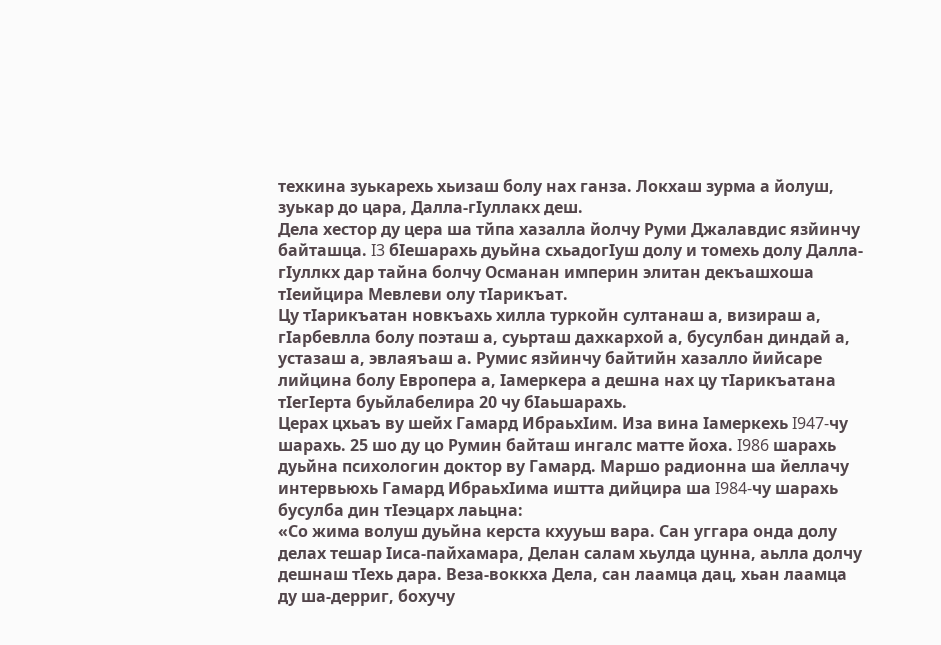техкина зуькарехь хьизаш болу нах ганза. Локхаш зурма а йолуш, зуькар до цара, Далла-гIуллакх деш.
Дела хестор ду цера ша тйпа хазалла йолчу Руми Джалавдис язйинчу байташца. I3 бIешарахь дуьйна схьадогIуш долу и томехь долу Далла-гIуллкх дар тайна болчу Османан империн элитан декъашхоша тIеийцира Мевлеви олу тIарикъат.
Цу тIарикъатан новкъахь хилла туркойн султанаш а, визираш а, гIарбевлла болу поэташ а, суьрташ дахкархой а, бусулбан диндай а, устазаш а, эвлаяъаш а. Румис язйинчу байтийн хазалло йийсаре лийцина болу Европера а, Iамеркера а дешна нах цу тIарикъатана тIегIерта буьйлабелира 20 чу бIаьшарахь.
Церах цхьаъ ву шейх Гамард ИбраьхIим. Иза вина Iамеркехь I947-чу шарахь. 25 шо ду цо Румин байташ ингалс матте йоха. I986 шарахь дуьйна психологин доктор ву Гамард. Маршо радионна ша йеллачу интервьюхь Гамард ИбраьхIима иштта дийцира ша I984-чу шарахь бусулба дин тIеэцарх лаьцна:
«Со жима волуш дуьйна керста кхууьш вара. Сан уггара онда долу делах тешар Iиса-пайхамара, Делан салам хьулда цунна, аьлла долчу дешнаш тIехь дара. Веза-воккха Дела, сан лаамца дац, хьан лаамца ду ша-дерриг, бохучу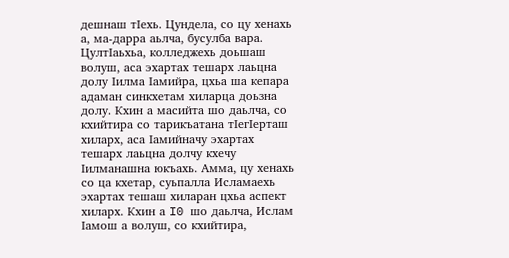дешнаш тIехь. Цундела, со цу хенахь а, ма-дарра аьлча, бусулба вара. ЦултIаьхьа, колледжехь доьшаш волуш, аса эхартах тешарх лаьцна долу Iилма Iамийра, цхьа ша кепара адаман синкхетам хиларца доьзна долу. Кхин а масийта шо даьлча, со кхийтира со тарикъатана тIегIерташ хиларх, аса Iамийначу эхартах тешарх лаьцна долчу кхечу Iилманашна юкъахь. Амма, цу хенахь со ца кхетар, суьпалла Исламаехь эхартах тешаш хиларан цхьа аспект хиларх. Кхин а I0 шо даьлча, Ислам Iамош а волуш, со кхийтира,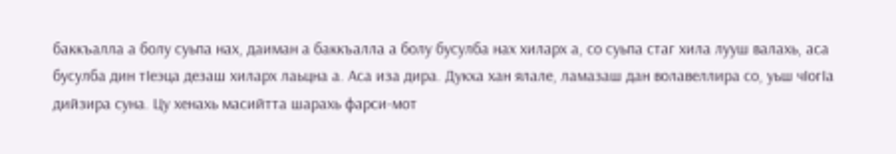баккъалла а болу суьпа нах, даиман а баккъалла а болу бусулба нах хиларх а, со суьпа стаг хила лууш валахь, аса бусулба дин тIеэца дезаш хиларх лаьцна а. Аса иза дира. Дукха хан ялале, ламазаш дан волавеллира со, уьш чIогIа дийзира суна. Цу хенахь масийтта шарахь фарси-мот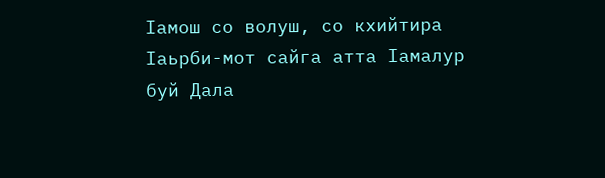Iамош со волуш, со кхийтира Iаьрби-мот сайга атта Iамалур буй Дала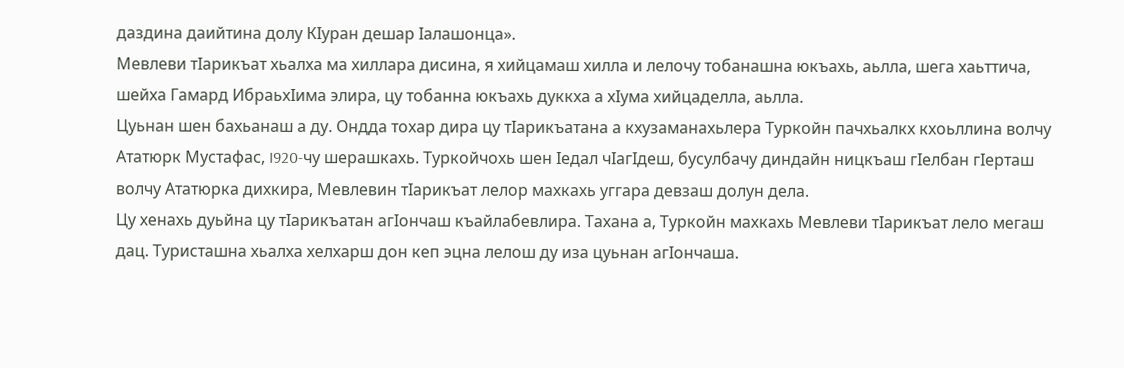даздина даийтина долу КIуран дешар Iалашонца».
Мевлеви тIарикъат хьалха ма хиллара дисина, я хийцамаш хилла и лелочу тобанашна юкъахь, аьлла, шега хаьттича, шейха Гамард ИбраьхIима элира, цу тобанна юкъахь дуккха а хIума хийцаделла, аьлла.
Цуьнан шен бахьанаш а ду. Ондда тохар дира цу тIарикъатана а кхузаманахьлера Туркойн пачхьалкх кхоьллина волчу Ататюрк Мустафас, I920-чу шерашкахь. Туркойчохь шен Iедал чIагIдеш, бусулбачу диндайн ницкъаш гIелбан гIерташ волчу Ататюрка дихкира, Мевлевин тIарикъат лелор махкахь уггара девзаш долун дела.
Цу хенахь дуьйна цу тIарикъатан агIончаш къайлабевлира. Тахана а, Туркойн махкахь Мевлеви тIарикъат лело мегаш дац. Туристашна хьалха хелхарш дон кеп эцна лелош ду иза цуьнан агIончаша.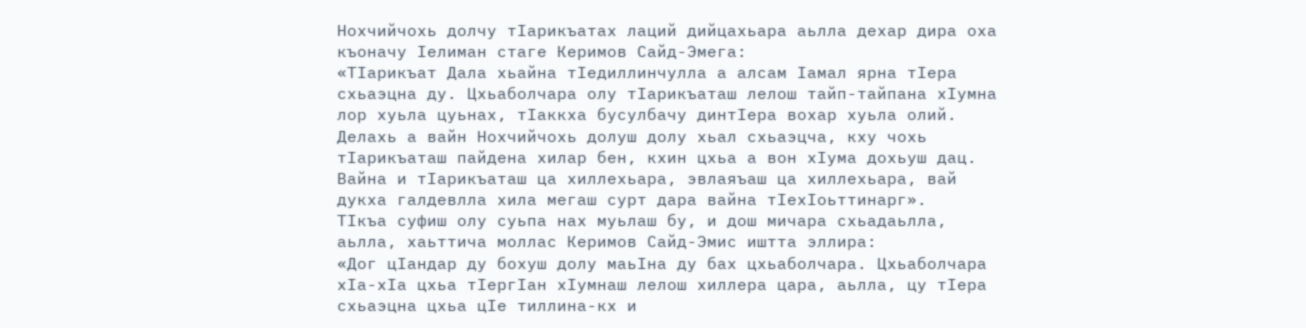Нохчийчохь долчу тIарикъатах лаций дийцахьара аьлла дехар дира оха къоначу Iелиман стаге Керимов Сайд-Эмега:
«ТIарикъат Дала хьайна тIедиллинчулла а алсам Iамал ярна тIера схьаэцна ду. Цхьаболчара олу тIарикъаташ лелош тайп-тайпана хIумна лор хуьла цуьнах, тIаккха бусулбачу динтIера вохар хуьла олий. Делахь а вайн Нохчийчохь долуш долу хьал схьаэцча, кху чохь тIарикъаташ пайдена хилар бен, кхин цхьа а вон хIума дохьуш дац. Вайна и тIарикъаташ ца хиллехьара, эвлаяъаш ца хиллехьара, вай дукха галдевлла хила мегаш сурт дара вайна тIехIоьттинарг».
ТIкъа суфиш олу суьпа нах муьлаш бу, и дош мичара схьадаьлла, аьлла, хаьттича моллас Керимов Сайд-Эмис иштта эллира:
«Дог цIандар ду бохуш долу маьIна ду бах цхьаболчара. Цхьаболчара хIа-хIа цхьа тIергIан хIумнаш лелош хиллера цара, аьлла, цу тIера схьаэцна цхьа цIе тиллина-кх и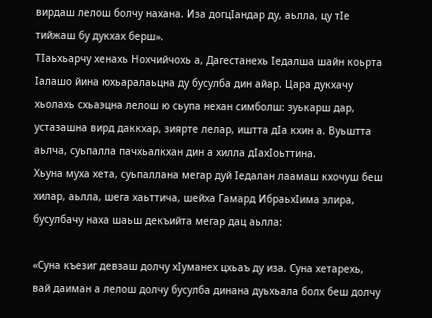вирдаш лелош болчу нахана. Иза догцIандар ду, аьлла, цу тIе тийжаш бу дукхах берш».
ТIаьхьарчу хенахь Нохчийчохь а, Дагестанехь Iедалша шайн коьрта Iалашо йина юхьаралаьцна ду бусулба дин айар. Цара дукхачу хьолахь схьаэцна лелош ю сьупа нехан симболш: зуькарш дар, устазашна вирд даккхар, зиярте лелар, иштта дIа кхин а. Вуьштта аьлча, суьпалла пачхьалкхан дин а хилла дIахIоьттина.
Хьуна муха хета, суьпаллана мегар дуй Iедалан лаамаш кхочуш беш хилар, аьлла, шега хаьттича, шейха Гамард ИбраьхIима элира, бусулбачу наха шаьш декъийта мегар дац аьлла:

«Суна къезиг девзаш долчу хIуманех цхьаъ ду иза. Суна хетарехь, вай даиман а лелош долчу бусулба динана дуьхьала болх беш долчу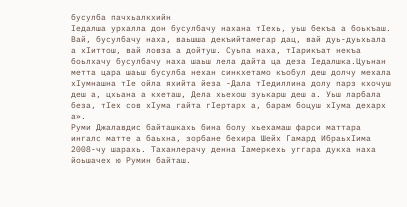бусулба пачхьалкхийн
Iедалша урхалла дон бусулбачу нахана тIехь, уьш бекъа а боькъаш. Вай, бусулбачу наха, ваьшша декъийтамегар дац, вай дуь-дуьхьала а хIиттош, вай ловза а дойтуш. Суьпа наха, тIарикъат некъа боьлхачу бусулбачу наха шаьш лела дайта ца деза Iедалшка.Цуьнан метта цара шаьш бусулба нехан синкхетамо къобул деш долчу мехала хIумнашна тIе ойла яхийта йеза -Дала тIедиллина долу парз кхочуш деш а, цхьана а кхеташ, Дела хьехош зуькарш деш а. Уьш ларбала беза, тIех сов хIума гайта гIертарх а, барам боцуш хIума дехарх а».
Руми Джалавдис байташкахь бина болу хьехамаш фарси маттара ингалс матте а баьхна, зорбане бехира Шейх Гамард ИбраьхIима 2008-чу шарахь. Таханлерачу денна Iамеркехь уггара дукха наха йоьшачех ю Румин байташ.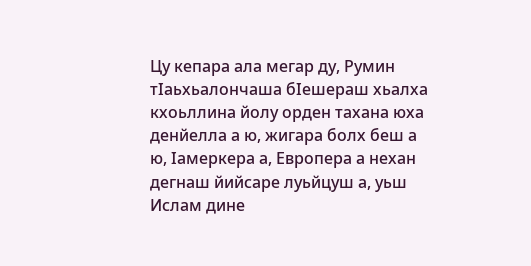Цу кепара ала мегар ду, Румин тIаьхьалончаша бIешераш хьалха кхоьллина йолу орден тахана юха денйелла а ю, жигара болх беш а ю, Iамеркера а, Европера а нехан дегнаш йийсаре луьйцуш а, уьш Ислам дине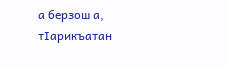а берзош а, тIарикъатан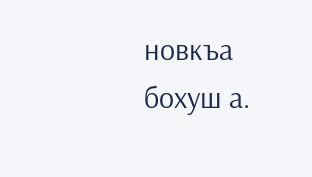новкъа бохуш а.